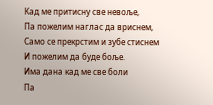Кад ме притисну све невоље,
Па пожелим наглас да вриснем,
Само се прекрстим и зубе стиснем
И пожелим да буде боље.
Има дана кад ме све боли
Па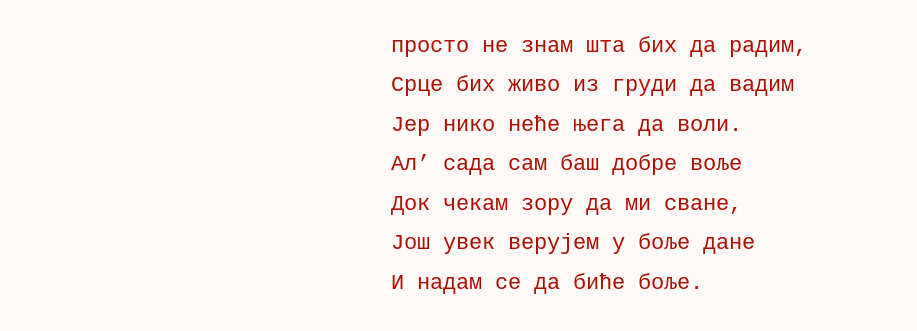просто не знам шта бих да радим,
Срце бих живо из груди да вадим
Јер нико неће њега да воли.
Ал’ сада сам баш добре воље
Док чекам зору да ми сване,
Још увек верујем у боље дане
И надам се да биће боље.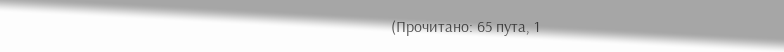(Прочитано: 65 пута, 1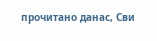прочитано данас, Сви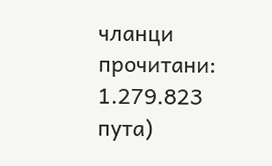чланци прочитани: 1.279.823 пута)